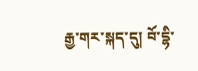རྒྱ་གར་སྐད་དུ། བོ་དྷི་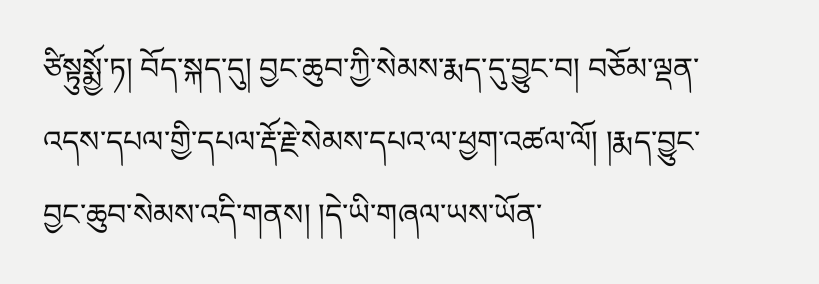ཙིསྟུསྨྱོ་ཏ། བོད་སྐད་དུ། བྱང་ཆུབ་ཀྱི་སེམས་རྨད་དུ་བྱུང་བ། བཅོམ་ལྡན་འདས་དཔལ་གྱི་དཔལ་རྡོ་རྗེ་སེམས་དཔའ་ལ་ཕྱག་འཚལ་ལོ། །རྨད་བྱུང་བྱང་ཆུབ་སེམས་འདི་གནས། །དེ་ཡི་གཞལ་ཡས་ཡོན་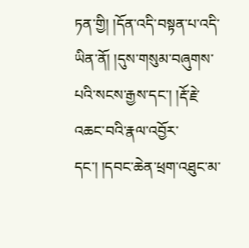ཏན་གྱི། །དོན་འདི་བསྟན་པ་འདི་ཡིན་ནོ། །དུས་གསུམ་བཞུགས་པའི་སངས་རྒྱས་དང་། །རྡོ་རྗེ་འཆང་བའི་རྣལ་འབྱོར་དང་། །དབང་ཆེན་ཕྲག་འཐུང་མ་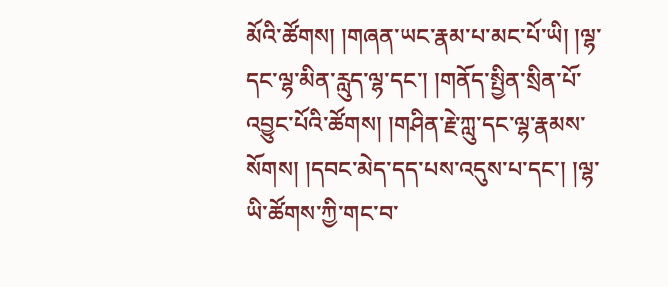མོའི་ཚོགས། །གཞན་ཡང་རྣམ་པ་མང་པོ་ཡི། །ལྷ་དང་ལྷ་མིན་རླུད་ལྷ་དང་། །གནོད་སྤྱིན་སྲིན་པོ་འབྱུང་པོའི་ཚོགས། །གཤིན་རྗེ་ཀླུ་དང་ལྷ་རྣམས་སོགས། །དབང་མེད་དད་པས་འདུས་པ་དང་། །ལྷ་ཡི་ཚོགས་ཀྱི་གང་བ་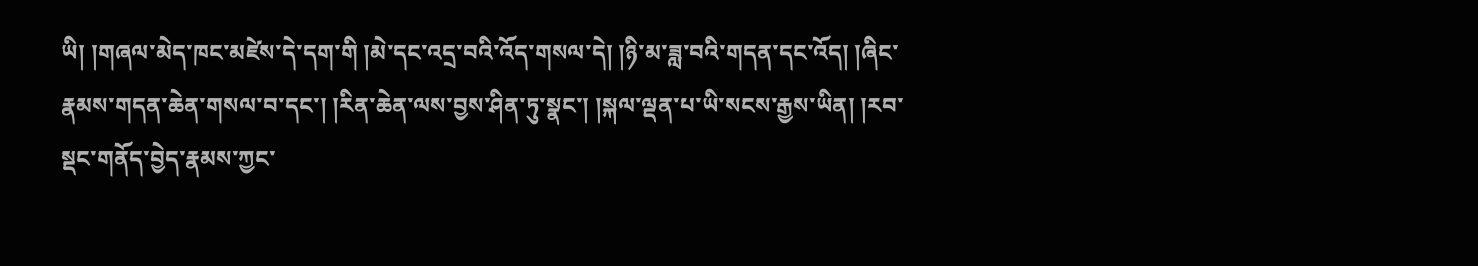ཡི། །གཞལ་མེད་ཁང་མཛེས་དེ་དག་གི །མེ་དང་འདྲ་བའི་འོད་གསལ་དེ། །ཉི་མ་ཟླ་བའི་གདན་དང་འོད། །ཞིང་རྣམས་གདན་ཆེན་གསལ་བ་དང་། །རིན་ཆེན་ལས་བྱས་ཤིན་ཏུ་སྣང་། །སྐལ་ལྡན་པ་ཡི་སངས་རྒྱས་ཡིན། །རབ་སྡང་གནོད་བྱེད་རྣམས་ཀྱང་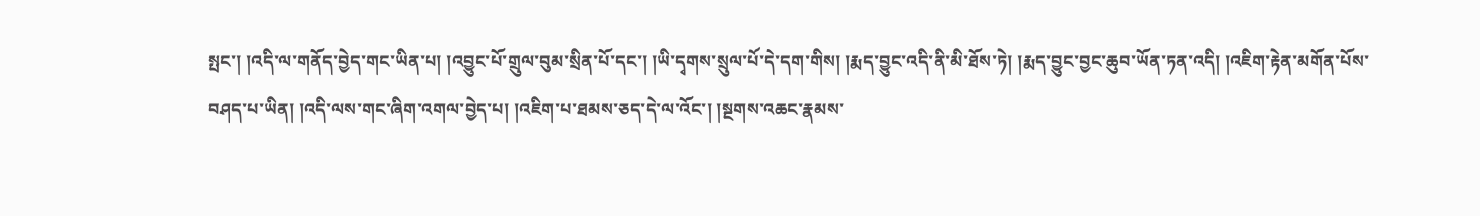སྤང་། །འདི་ལ་གནོད་བྱེད་གང་ཡིན་པ། །འབྱུང་པོ་གྲུལ་བུམ་སྲིན་པོ་དང་། །ཡི་དྭགས་སྲུལ་པོ་དེ་དག་གིས། །རྨད་བྱུང་འདི་ནི་མི་ཐོས་ཏེ། །རྨད་བྱུང་བྱང་ཆུབ་ཡོན་ཏན་འདི། །འཇིག་རྟེན་མགོན་པོས་བཤད་པ་ཡིན། །འདི་ལས་གང་ཞིག་འགལ་བྱེད་པ། །འཇིག་པ་ཐམས་ཅད་དེ་ལ་འོང་། །སྔགས་འཆང་རྣམས་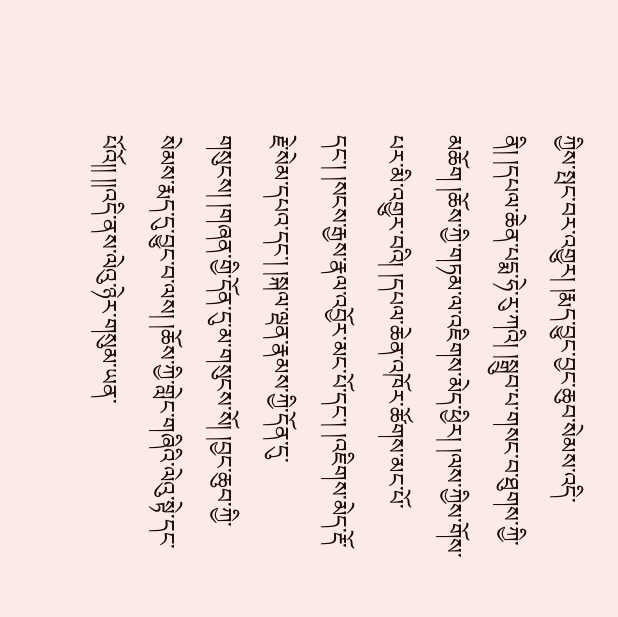ཀྱིས་སྤང་བར་འགྱུར། །རྨད་བྱུང་བྱང་ཆུབ་སེམས་འདི་ནི། །དཔལ་ཆེན་པདྨ་ཧེ་རུ་ཀའི། །སྒྲུབ་པ་གསང་བ་ཐུགས་ཀྱི་མཆོག །ཆོས་ཀྱི་གཏམ་ལ་འཇིགས་མེད་ཕྱིར། །ལས་ཀྱིས་གོས་པར་མི་འགྱུར་བའི། །དཔལ་ཆེན་འཁོར་ཚོགས་མང་པོ་དང་། །སངས་རྒྱས་རྣལ་འབྱོར་མང་པོ་དང་། །འཇིགས་མེད་རྡོ་རྗེ་སེམ་དཔའ་དང་། །སྐལ་ལྡན་རྣམས་ཀྱི་དོན་དུ་གསུངས། །གཞན་གྱི་དོན་དུ་མ་གསུངས་སོ། །བྱང་ཆུབ་ཀྱི་སེམས་རྨད་དུ་བྱུང་བ་ལས། །ཆོས་ཀྱི་གླེང་གཞིའི་ལེའུ་སྟེ་དང་པོའོ།། །།འདི་ནས་ལེའུ་ཉེར་གསུམ་ཡན་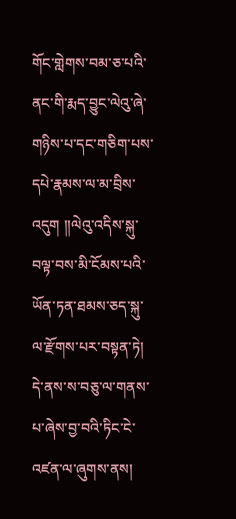གོང་གླེགས་བམ་ཅ་པའི་ནང་གི་རྨད་བྱུང་ལེའུ་ཞེ་གཉིས་པ་དང་གཅིག་པས་དཔེ་རྣམས་ལ་མ་བྲིས་འདུག །།ལེའུ་འདིས་སྐུ་བལྟ་བས་མི་ངོམས་པའི་ཡོན་ཏན་ཐམས་ཅད་སྐུ་ལ་རྫོགས་པར་བསྟན་ཏེ། དེ་ནས་ས་བཅུ་ལ་གནས་པ་ཞེས་བྱ་བའི་ཏིང་ངེ་འཛན་ལ་ཞུགས་ནས།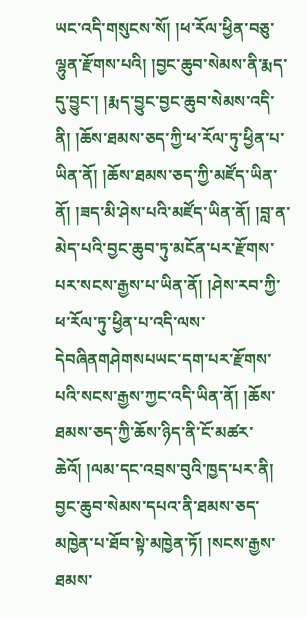ཡང་འདི་གསུངས་སོ། །ཕ་རོལ་ཕྱིན་བཅུ་ལྷུན་རྫོགས་པའི། །བྱང་ཆུབ་སེམས་ནི་རྨད་དུ་བྱུང་། །རྨད་བྱུང་བྱང་ཆུབ་སེམས་འདི་ནི། །ཆོས་ཐམས་ཅད་ཀྱི་ཕ་རོལ་ཏུ་ཕྱིན་པ་ཡིན་ནོ། །ཆོས་ཐམས་ཅད་ཀྱི་མཛོད་ཡིན་ནོ། །ཟད་མི་ཤེས་པའི་མཛོད་ཡིན་ནོ། །བླ་ན་མེད་པའི་བྱང་ཆུབ་ཏུ་མངོན་པར་རྫོགས་པར་སངས་རྒྱས་པ་ཡིན་ནོ། །ཤེས་རབ་ཀྱི་ཕ་རོལ་ཏུ་ཕྱིན་པ་འདི་ལས་དེབཞིནགཤེགསཔཡང་དག་པར་རྫོགས་པའི་སངས་རྒྱས་ཀྱང་འདི་ཡིན་ནོ། །ཆོས་ཐམས་ཅད་ཀྱི་ཆོས་ཉིད་ནི་ངོ་མཚར་ཆེའོ། །ལམ་དང་འབྲས་བུའི་ཁྱད་པར་ནི། བྱང་ཆུབ་སེམས་དཔའ་ནི་ཐམས་ཅད་མཁྱེན་པ་ཐོབ་སྟེ་མཁྱེན་ཏོ། །སངས་རྒྱས་ཐམས་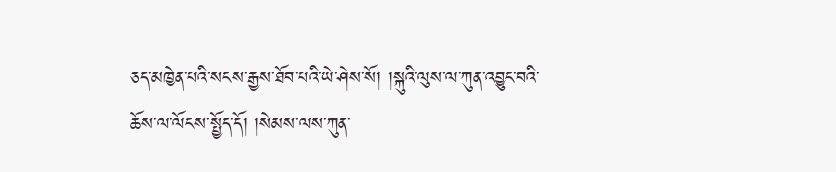ཅད་མཁྱེན་པའི་སངས་རྒྱས་ཐོབ་པའི་ཡེ་ཤེས་སོ། །སྐུའི་ལུས་ལ་ཀུན་འབྱུང་བའི་ཆོས་ལ་ལོངས་སྤྱོད་དོ། །སེམས་ལས་ཀུན་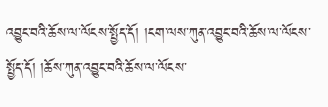འབྱུང་བའི་ཆོས་ལ་ལོངས་སྤྱོད་དོ། །ངག་ལས་ཀུན་འབྱུང་བའི་ཆོས་ལ་ལོངས་སྤྱོད་དོ། །ཆོས་ཀུན་འབྱུང་བའི་ཆོས་ལ་ལོངས་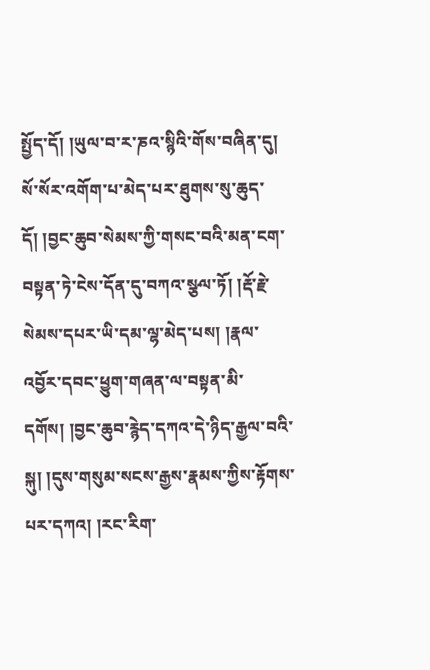སྤྱོད་དོ། །ཡུལ་བ་ར་ཎའ་སྙིའི་གོས་བཞིན་དུ། སོ་སོར་འགོག་པ་མེད་པར་ཐུགས་སུ་ཆུད་དོ། །བྱང་ཆུབ་སེམས་ཀྱི་གསང་བའི་མན་ངག་བསྟན་ཏེ་ངེས་དོན་དུ་བཀའ་སྩལ་ཏོ། །རྡོ་རྗེ་སེམས་དཔར་ཡི་དམ་ལྷ་མེད་པས། །རྣལ་འབྱོར་དབང་ཕྱུག་གཞན་ལ་བསྟན་མི་དགོས། །བྱང་ཆུབ་རྙེད་དཀའ་དེ་ཉིད་རྒྱལ་བའི་སྐུ། །དུས་གསུམ་སངས་རྒྱས་རྣམས་ཀྱིས་རྟོགས་པར་དཀའ། །རང་རིག་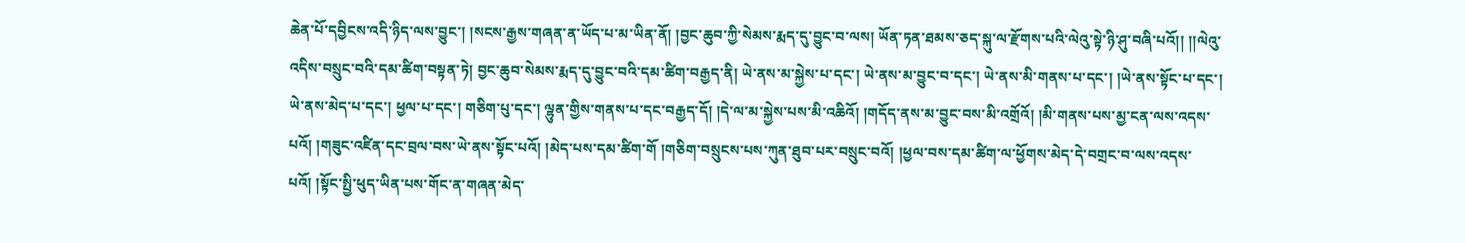ཆེན་པོ་དབྱིངས་འདི་ཉིད་ལས་བྱུང་། །སངས་རྒྱས་གཞན་ན་ཡོད་པ་མ་ཡིན་ནོ། །བྱང་ཆུབ་ཀྱི་སེམས་རྨད་དུ་བྱུང་བ་ལས། ཡོན་ཏན་ཐམས་ཅད་སྐུ་ལ་རྫོགས་པའི་ལེའུ་སྟེ་ཉི་ཤུ་བཞི་པའོ།། །།ལེའུ་འདིས་བསྲུང་བའི་དམ་ཚིག་བསྟན་ཏེ། བྱང་ཆུབ་སེམས་རྨད་དུ་བྱུང་བའི་དམ་ཚིག་བརྒྱད་ནི། ཡེ་ནས་མ་སྐྱེས་པ་དང་། ཡེ་ནས་མ་བྱུང་བ་དང་། ཡེ་ནས་མི་གནས་པ་དང་། །ཡེ་ནས་སྟོང་པ་དང་། ཡེ་ནས་མེད་པ་དང་། ཕྱལ་པ་དང་། གཅིག་པུ་དང་། ལྷུན་གྱིས་གནས་པ་དང་བརྒྱད་དོ། །དེ་ལ་མ་སྐྱེས་པས་མི་འཆིའོ། །གདོད་ནས་མ་བྱུང་བས་མི་འགྲོའོ། །མི་གནས་པས་མྱ་ངན་ལས་འདས་པའོ། །གཟུང་འཛིན་དང་བྲལ་བས་ཡེ་ནས་སྟོང་པའོ། །མེད་པས་དམ་ཚིག་གོ །གཅིག་བསྲུངས་པས་ཀུན་ཐུབ་པར་བསྲུང་བའོ། །ཕྱལ་བས་དམ་ཚིག་ལ་ཕྱོགས་མེད་དེ་བགྲང་བ་ལས་འདས་པའོ། །སྟོང་སྤྱི་ཕུད་ཡིན་པས་གོང་ན་གཞན་མེད་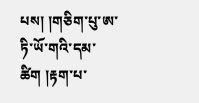པས། །གཅིག་པུ་ཨ་ཏི་ཡོ་གའི་དམ་ཚིག །རྟག་པ་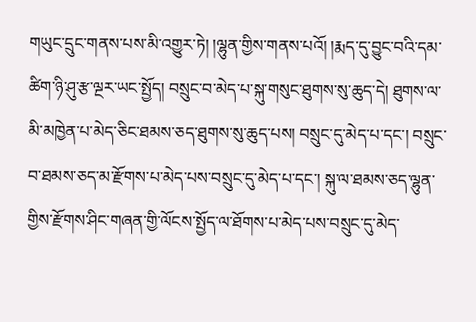གཡུང་དྲུང་གནས་པས་མི་འགྱུར་ཏེ། །ལྷུན་གྱིས་གནས་པའོ། །རྨད་དུ་བྱུང་བའི་དམ་ཚིག་ཉི་ཤུ་རྩ་ལྔར་ཡང་སྤྱོད། བསྲུང་བ་མེད་པ་སྐུ་གསུང་ཐུགས་སུ་ཆུད་དེ། ཐུགས་ལ་མི་མཁྱེན་པ་མེད་ཅིང་ཐམས་ཅད་ཐུགས་སུ་ཆུད་པས། བསྲུང་དུ་མེད་པ་དང་། བསྲུང་བ་ཐམས་ཅད་མ་རྫོགས་པ་མེད་པས་བསྲུང་དུ་མེད་པ་དང་། སྐུ་ལ་ཐམས་ཅད་ལྷུན་གྱིས་རྫོགས་ཤིང་གཞན་གྱི་ལོངས་སྤྱོད་ལ་ཐོགས་པ་མེད་པས་བསྲུང་དུ་མེད་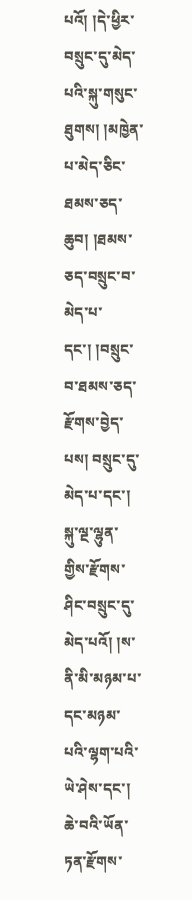པའོ། །དེ་ཕྱིར་བསྲུང་དུ་མེད་པའི་སྐུ་གསུང་ཐུགས། །མཁྱེན་པ་མེད་ཅིང་ཐམས་ཅད་ཆུབ། །ཐམས་ཅད་བསྲུང་བ་མེད་པ་དང་། །བསྲུང་བ་ཐམས་ཅད་རྫོགས་བྱེད་པས། བསྲུང་དུ་མེད་པ་དང་། སྐུ་ལྔ་ལྷུན་གྱིས་རྫོགས་ཤིང་བསྲུང་དུ་མེད་པའོ། །ས་ནི་མི་མཉམ་པ་དང་མཉམ་པའི་ལྷག་པའི་ཡེ་ཤེས་དང་། ཆེ་བའི་ཡོན་ཏན་རྫོགས་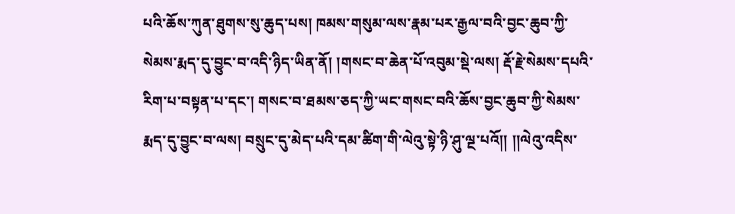པའི་ཆོས་ཀུན་ཐུགས་སུ་ཆུད་པས། ཁམས་གསུམ་ལས་རྣམ་པར་རྒྱལ་བའི་བྱང་ཆུབ་ཀྱི་སེམས་རྨད་དུ་བྱུང་བ་འདི་ཉིད་ཡིན་ནོ། །གསང་བ་ཆེན་པོ་འབུམ་སྡེ་ལས། རྡོ་རྗེ་སེམས་དཔའི་རིག་པ་བསྟན་པ་དང་། གསང་བ་ཐམས་ཅད་ཀྱི་ཡང་གསང་བའི་ཆོས་བྱང་ཆུབ་ཀྱི་སེམས་རྨད་དུ་བྱུང་བ་ལས། བསྲུང་དུ་མེད་པའི་དམ་ཚིག་གི་ལེའུ་སྟེ་ཉི་ཤུ་ལྔ་པའོ།། །།ལེའུ་འདིས་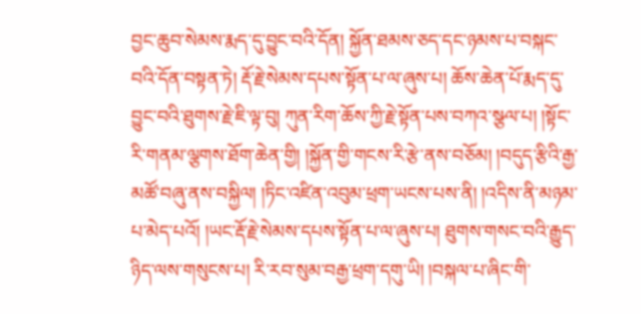བྱང་ཆུབ་སེམས་རྨད་དུ་བྱུང་བའི་དོན། སྐྱོན་ཐམས་ཅད་དང་ཉམས་པ་བསྐང་བའི་དོན་བསྟན་ཏེ། རྡོ་རྗེ་སེམས་དཔས་སྟོན་པ་ལ་ཞུས་པ། ཆོས་ཆེན་པོ་རྨད་དུ་བྱུང་བའི་ཐུགས་རྗེ་ཇི་ལྟ་བུ། ཀུན་རིག་ཆོས་ཀྱི་རྗེ་སྟོན་པས་བཀའ་སྩལ་པ། །སྟོང་རི་གནམ་ལྕགས་ཐོག་ཆེན་གྱི། །སྐྱོན་གྱི་གངས་རི་རྩེ་ནས་བཅོམ། །བདུད་རྩིའི་རྒྱ་མཚོ་བཞུ་ནས་བསྐྱིལ། །ཏིང་འཛིན་འབུམ་ཕྲག་ཡངས་པས་ནི། །འདིས་ནི་མཉམ་པ་མེད་པའོ། །ཡང་རྡོ་རྗེ་སེམས་དཔས་སྟོན་པ་ལ་ཞུས་པ། ཐུགས་གསང་བའི་རྒྱུད་ཉིད་ལས་གསུངས་པ། རི་རབ་སུམ་བརྒྱ་ཕྲག་དགུ་ཡི། །བསྐལ་པ་ཞིང་གི་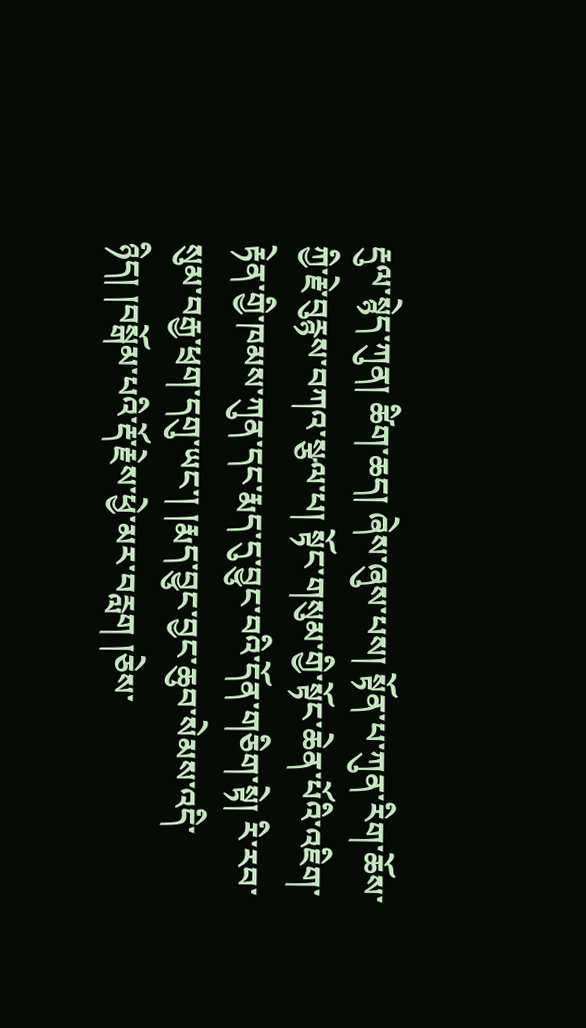རྡུལ་སྙེད་ཀུན། ཚིག་ཆད། ཞེས་ཞུས་པས། སྟོན་པ་ཀུན་རིག་ཆོས་ཀྱི་རྗེ་བུརྙས་བཀའ་སྩལ་པ། སྟོང་གསུམ་གྱི་སྟོང་ཆེན་པོའི་འཇིག་རྟེན་གྱི་ཁམས་ཀུན་དང་རྨད་དུ་བྱུང་བའི་དོན་གཅིག་སྟེ། རི་རབ་སུམ་བརྒྱ་ཕྲག་དགུ་ཡང་། །རྨད་བྱུང་བྱང་ཆུབ་སེམས་འདི་ཉིད། །བསྒོམ་པའི་རྡོ་རྗེས་ཕྱེ་མར་བརླག །ཅེས་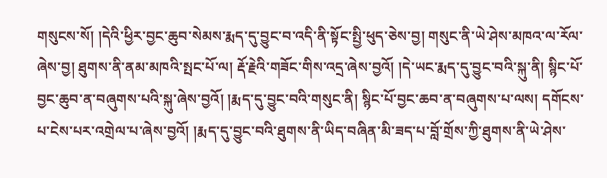གསུངས་སོ། །དེའི་ཕྱིར་བྱང་ཆུབ་སེམས་རྨད་དུ་བྱུང་བ་འདི་ནི་སྟོང་སྤྱི་ཕུད་ཅེས་བྱ། གསུང་ནི་ཡེ་ཤེས་མཁའ་ལ་རོལ་ཞེས་བྱ། ཐུགས་ནི་ནམ་མཁའི་སྤང་པོ་ལ། རྡོ་རྗེའི་གཟོང་གིས་འདྲ་ཞེས་བྱའོ། །དེ་ཡང་རྨད་དུ་བྱུང་བའི་སྐུ་ནི། སྙིང་པོ་བྱང་ཆུབ་ན་བཞུགས་པའི་སྐུ་ཞེས་བྱའོ། །རྨད་དུ་བྱུང་བའི་གསུང་ནི། སྙིང་པོ་བྱང་ཆབ་ན་བཞུགས་པ་ལས། དགོངས་པ་ངེས་པར་འགྲེལ་པ་ཞེས་བྱའོ། །རྨད་དུ་བྱུང་བའི་ཐུགས་ནི་ཡིད་བཞིན་མི་ཟད་པ་བློ་གྲོས་ཀྱི་ཐུགས་ནི་ཡེ་ཤེས་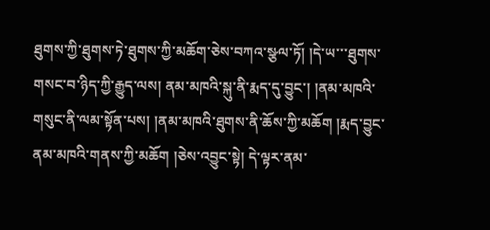ཐུགས་ཀྱི་ཐུགས་ཏེ་ཐུགས་ཀྱི་མཆོག་ཅེས་བཀའ་སྩལ་ཏོ། །དེ་ཡ་་་ཐུགས་གསང་བ་ཉིད་ཀྱི་རྒྱུད་ལས། ནམ་མཁའི་སྐུ་ནི་རྨད་དུ་བྱུང་། །ནམ་མཁའི་གསུང་ནི་ལམ་སྟོན་པས། །ནམ་མཁའི་ཐུགས་ནི་ཆོས་ཀྱི་མཆོག །རྨད་བྱུང་ནམ་མཁའི་གནས་ཀྱི་མཆོག །ཅེས་འབྱུང་སྟེ། དེ་ལྟར་ནམ་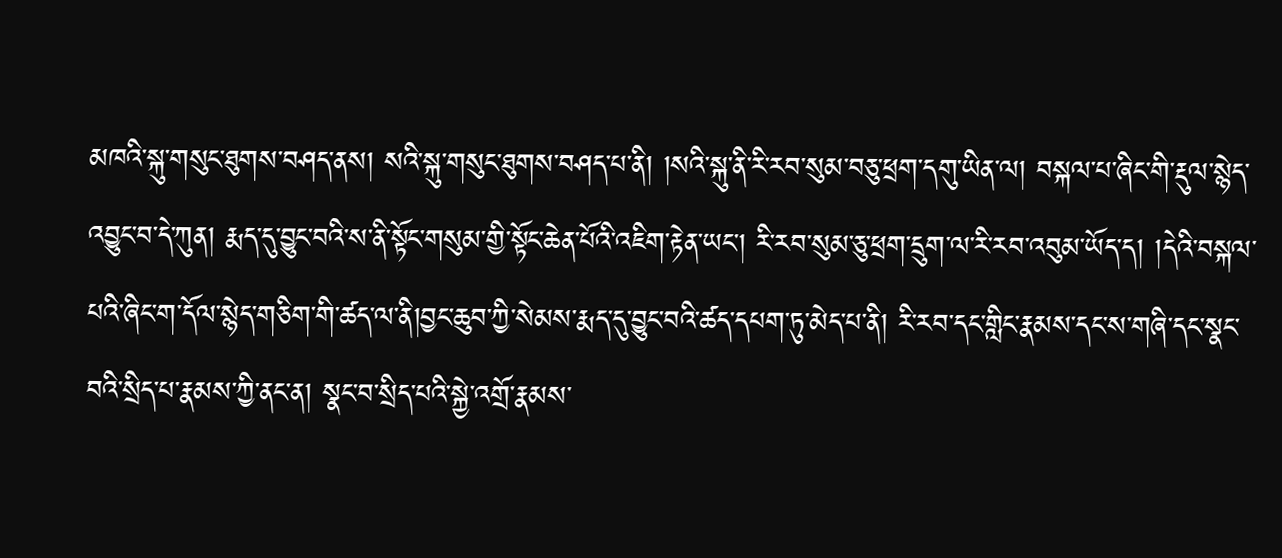མཁའི་སྐུ་གསུང་ཐུགས་བཤད་ནས། སའི་སྐུ་གསུང་ཐུགས་བཤད་པ་ནི། །སའི་སྐུ་ནི་རི་རབ་སུམ་བཅུ་ཕྲག་དགུ་ཡིན་ལ། བསྐལ་པ་ཞིང་གི་རྡུལ་སྙེད་འབྱུང་བ་དེ་ཀུན། རྨད་དུ་བྱུང་བའི་ས་ནི་སྟོང་གསུམ་གྱི་སྟོང་ཆེན་པོའི་འཇིག་རྟེན་ཡང་། རི་རབ་སུམ་ཅུ་ཕྲག་དྲུག་ལ་རི་རབ་འབུམ་ཡོད་ད། །དེའི་བསྐལ་པའི་ཞིང་ག་དོལ་སྙེད་གཅིག་གི་ཚད་ལ་ནི།བྱང་ཆུབ་ཀྱི་སེམས་རྨད་དུ་བྱུང་བའི་ཚད་དཔག་ཏུ་མེད་པ་ནི། རི་རབ་དང་གླིང་རྣམས་དང་ས་གཞི་དང་སྣང་བའི་སྲིད་པ་རྣམས་ཀྱི་ནང་ན། སྣང་བ་སྲིད་པའི་སྐྱེ་འགྲོ་རྣམས་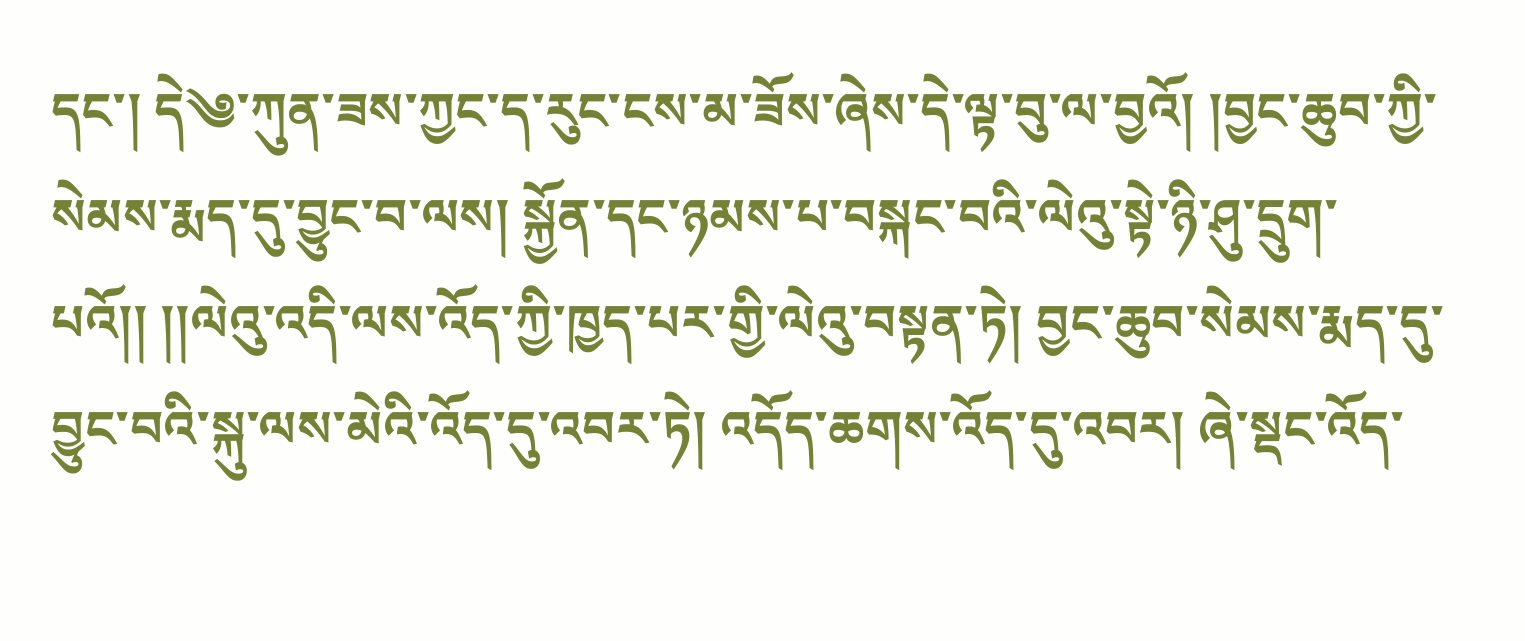དང་། དེ༄་ཀུན་ཟས་ཀྱང་ད་རུང་ངས་མ་ཟོས་ཞེས་དེ་ལྟ་བུ་ལ་བྱའོ། །བྱང་ཆུབ་ཀྱི་སེམས་རྨད་དུ་བྱུང་བ་ལས། སྐྱོན་དང་ཉམས་པ་བསྐང་བའི་ལེའུ་སྟེ་ཉི་ཤུ་དྲུག་པའོ།། །།ལེའུ་འདི་ལས་འོད་ཀྱི་ཁྱད་པར་གྱི་ལེའུ་བསྟན་ཏེ། བྱང་ཆུབ་སེམས་རྨད་དུ་བྱུང་བའི་སྐུ་ལས་མེའི་འོད་དུ་འབར་ཏེ། འདོད་ཆགས་འོད་དུ་འབར། ཞེ་སྡང་འོད་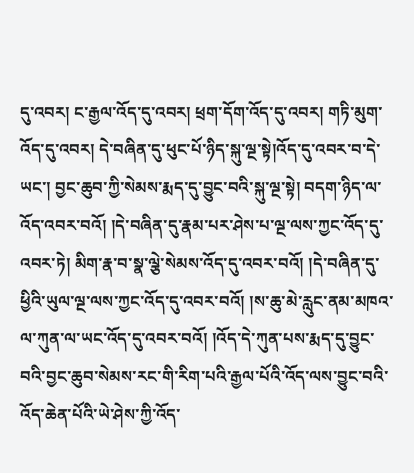དུ་འབར། ང་རྒྱལ་འོད་དུ་འབར། ཕྲག་དོག་འོད་དུ་འབར། གཏི་མུག་འོད་དུ་འབར། དེ་བཞིན་དུ་ཕུང་པོ་ཉིད་སྐུ་ལྔ་སྟེ།འོད་དུ་འབར་བ་དེ་ཡང་། བྱང་ཆུབ་ཀྱི་སེམས་རྨད་དུ་བྱུང་བའི་སྐུ་ལྔ་སྟེ། བདག་ཉིད་ལ་འོད་འབར་བའོ། །དེ་བཞིན་དུ་རྣམ་པར་ཤེས་པ་ལྔ་ལས་ཀྱང་འོད་དུ་འབར་ཏེ། མིག་རྣ་བ་སྣ་ལྕེ་སེམས་འོད་དུ་འབར་བའོ། །དེ་བཞིན་དུ་ཕྱིའི་ཡུལ་ལྔ་ལས་ཀྱང་འོད་དུ་འབར་བའོ། །ས་ཆུ་མེ་རླུང་ནམ་མཁའ་ལ་ཀུན་ལ་ཡང་འོད་དུ་འབར་བའོ། །འོད་དེ་ཀུན་པས་རྨད་དུ་བྱུང་བའི་བྱང་ཆུབ་སེམས་རང་གི་རིག་པའི་རྒྱལ་པོའི་འོད་ལས་བྱུང་བའི་འོད་ཆེན་པོའི་ཡེ་ཤེས་ཀྱི་འོད་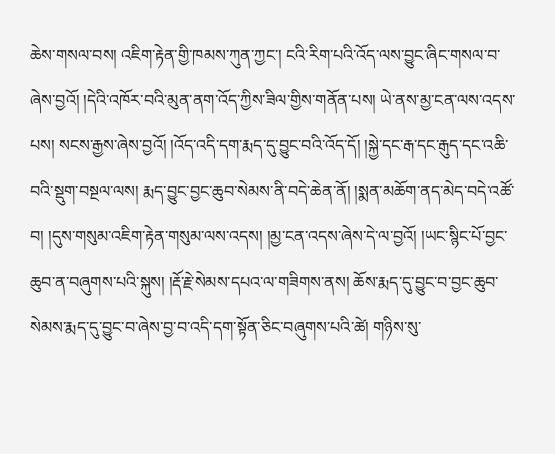ཆེས་གསལ་བས། འཇིག་རྟེན་གྱི་ཁམས་ཀུན་ཀྱང་། ངའི་རིག་པའི་འོད་ལས་བྱུང་ཞིང་གསལ་བ་ཞེས་བྱའོ། །དེའི་འཁོར་བའི་མུན་ནག་འོད་ཀྱིས་ཟིལ་གྱིས་གནོན་པས། ཡེ་ནས་མྱ་ངན་ལས་འདས་པས། སངས་རྒྱས་ཞེས་བྱའོ། །འོད་འདི་དག་རྨད་དུ་བྱུང་བའི་འོད་དོ། །སྐྱེ་དང་རྒ་དང་རྒུད་དང་འཆི་བའི་སྡུག་བསྔལ་ལས། རྨད་བྱུང་བྱང་ཆུབ་སེམས་ནི་བདེ་ཆེན་ནོ། །སྨན་མཆོག་ནད་མེད་བདེ་འཚོ་བ། །དུས་གསུམ་འཇིག་རྟེན་གསུམ་ལས་འདས། །མྱ་ངན་འདས་ཞེས་དེ་ལ་བྱའོ། །ཡང་སྙིང་པོ་བྱང་ཆུབ་ན་བཞུགས་པའི་སྐུས། །རྡོ་རྗེ་སེམས་དཔའ་ལ་གཟིགས་ནས། ཆོས་རྨད་དུ་བྱུང་བ་བྱང་ཆུབ་སེམས་རྨད་དུ་བྱུང་བ་ཞེས་བྱ་བ་འདི་དག་སྟོན་ཅིང་བཞུགས་པའི་ཚེ། གཉིས་སུ་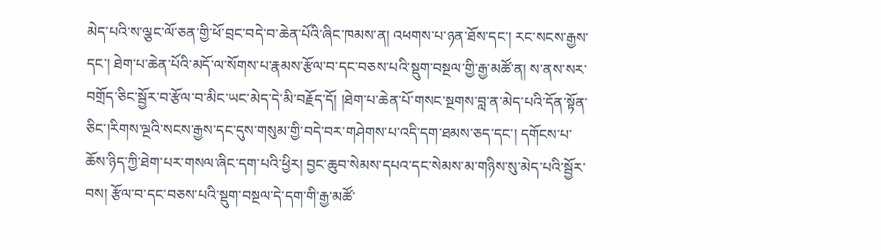མེད་པའི་ས་ལྕང་ལོ་ཅན་གྱི་ཕོ་བྲང་བདེ་བ་ཆེན་པོའི་ཞིང་ཁམས་ན། འཕགས་པ་ཉན་ཐོས་དང་། རང་སངས་རྒྱས་དང་། ཐེག་པ་ཆེན་པོའི་མདོ་ལ་སོགས་པ་རྣམས་རྩོལ་བ་དང་བཅས་པའི་སྡུག་བསྔལ་གྱི་རྒྱ་མཚོ་ན། ས་ནས་སར་བགྲོད་ཅིང་སྦྱོར་བ་རྩོལ་བ་མིང་ཡང་མེད་དེ་མི་བརྗོད་དོ། །ཐེག་པ་ཆེན་པོ་གསང་སྔགས་བླ་ན་མེད་པའི་དོན་སྟོན་ཅིང་།རིགས་ལྔའི་སངས་རྒྱས་དང་དུས་གསུམ་གྱི་བདེ་བར་གཤེགས་པ་འདི་དག་ཐམས་ཅད་དང་། དགོངས་པ་ཆོས་ཉིད་ཀྱི་ཐེག་པར་གསལ་ཞིང་དག་པའི་ཕྱིར། བྱང་ཆུབ་སེམས་དཔའ་དང་སེམས་མ་གཉིས་སུ་མེད་པའི་སྦྱོར་བས། རྩོལ་བ་དང་བཅས་པའི་སྡུག་བསྔལ་དེ་དག་གི་རྒྱ་མཚོ་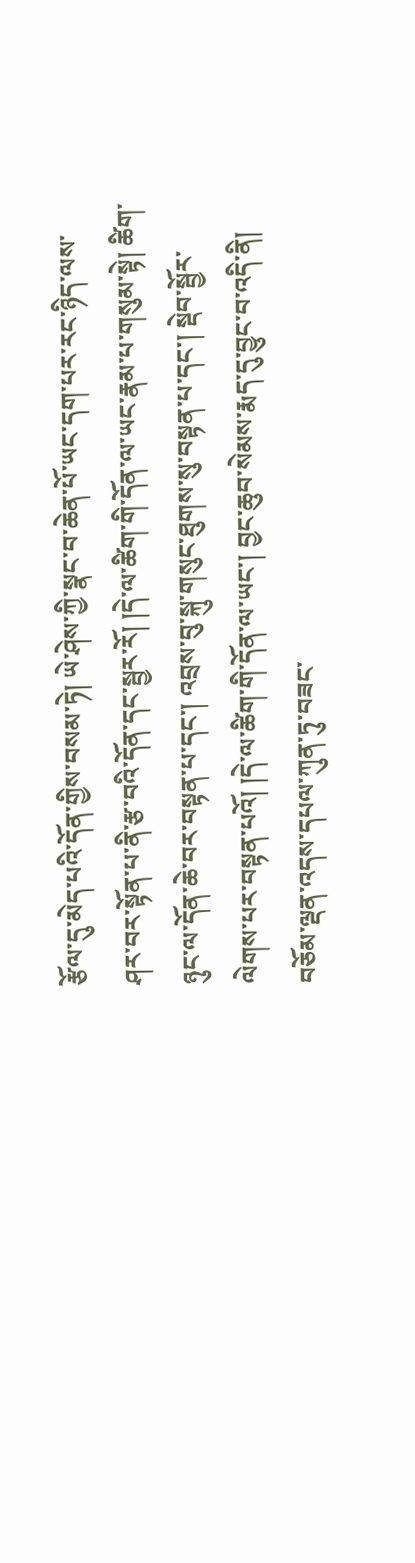རྩོལ་དུ་མེད་པའི་དོན་གྱིས་བསམ་ཏེ། ཡེ་ཤེས་ཀྱི་སྣང་བ་ཆེན་པོ་ཡང་དག་པར་རང་ཉིད་ལས་ཤར་བར་སྟོན་པ་ནི་རྩ་བའི་དོན་དང་སྦྱར་རོ། །དེ་ལ་ཚིག་གི་དོན་ལ་ཡང་རྣམ་པ་གསུམ་སྟེ། ཚིག་ཉུང་ལ་དོན་ཆེ་བར་བསྟན་པ་དང་། འབྲས་བུ་སྐུ་གསུང་ཐུགས་སུ་བསྟན་པ་དང་། སྡེབ་སྦྱོར་ལེགས་པར་བསྟན་པའོ། །དེ་ལ་ཚིག་གི་དོན་ལ་ཡང་། བྱང་ཆུབ་སེམས་རྨད་དུ་བྱུང་བ་འདི་ནི། བཅོམ་ལྡན་འདས་དཔལ་ཀུན་ཏུ་བཟང་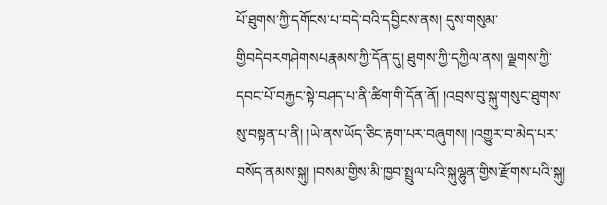པོ་ཐུགས་ཀྱི་དགོངས་པ་བདེ་བའི་དབྱིངས་ནས། དུས་གསུམ་གྱིབདེབརགཤེགསཔརྣམས་ཀྱི་དོན་དུ། ཐུགས་ཀྱི་དཀྱིལ་ནས། ལྗགས་ཀྱི་དབང་པོ་བརྐྱང་སྟེ་བཤད་པ་ནི་ཚིག་གི་དོན་ནོ། །འབྲས་བུ་སྐུ་གསུང་ཐུགས་སུ་བསྟན་པ་ནི། །ཡེ་ནས་ཡོད་ཅིང་རྟག་པར་བཞུགས། །འགྱུར་བ་མེད་པར་བསོད་ནམས་སྐུ། །བསམ་གྱིས་མི་ཁྱབ་སྤྲུལ་པའི་སྐུལྷུན་གྱིས་རྫོགས་པའི་སྐུ།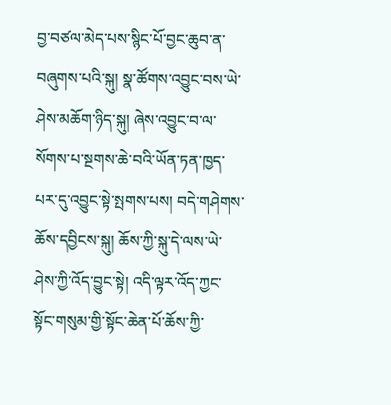བྱ་བཙལ་མེད་པས་སྙིང་པོ་བྱང་ཆུབ་ན་བཞུགས་པའི་སྐུ། སྣ་ཚོགས་འབྱུང་བས་ཡེ་ཤེས་མཆོག་ཉིད་སྐུ། ཞེས་འབྱུང་བ་ལ་སོགས་པ་སྔགས་ཆེ་བའི་ཡོན་ཏན་ཁྱད་པར་དུ་འབྱུང་སྟེ་སྤགས་པས། བདེ་གཤེགས་ཆོས་དབྱིངས་སྐུ། ཆོས་ཀྱི་སྐུ་དེ་ལས་ཡེ་ཤེས་ཀྱི་འོད་བྱུང་སྟེ། འདི་ལྟར་འོད་ཀྱང་སྟོང་གསུམ་གྱི་སྟོང་ཆེན་པོ་ཆོས་ཀྱི་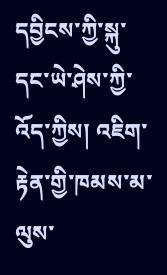དབྱིངས་ཀྱི་སྐུ་དང་ཡེ་ཤེས་ཀྱི་འོད་ཀྱིས། འཇིག་རྟེན་གྱི་ཁམས་མ་ལུས་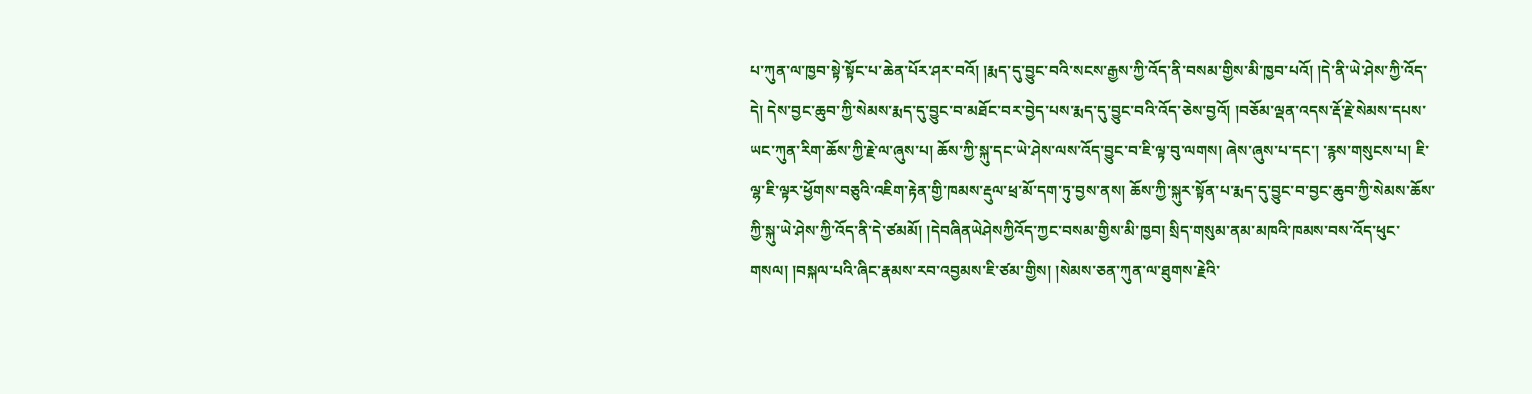པ་ཀུན་ལ་ཁྱབ་སྟེ་སྟོང་པ་ཆེན་པོར་ཤར་བའོ། །རྨད་དུ་བྱུང་བའི་སངས་རྒྱས་ཀྱི་འོད་ནི་བསམ་གྱིས་མི་ཁྱབ་པའོ། །དེ་ནི་ཡེ་ཤེས་ཀྱི་འོད་དེ། དེས་བྱང་ཆུབ་ཀྱི་སེམས་རྨད་དུ་བྱུང་བ་མཐོང་བར་བྱེད་པས་རྨད་དུ་བྱུང་བའི་འོད་ཅེས་བྱའོ། །བཅོམ་ལྡན་འདས་རྡོ་རྗེ་སེམས་དཔས་ཡང་ཀུན་རིག་ཆོས་ཀྱི་རྗེ་ལ་ཞུས་པ། ཆོས་ཀྱི་སྐུ་དང་ཡེ་ཤེས་ལས་འོད་བྱུང་བ་ཇི་ལྟ་བུ་ལགས། ཞེས་ཞུས་པ་དང་། ་རྙས་གསུངས་པ། ཇི་ལྷ་ཇི་ལྟར་ཕྱོགས་བཅུའི་འཇིག་རྟེན་གྱི་ཁམས་རྡུལ་ཕྲ་མོ་དག་ཏུ་བྱས་ནས། ཆོས་ཀྱི་སྐུར་སྟོན་པ་རྨད་དུ་བྱུང་བ་བྱང་ཆུབ་ཀྱི་སེམས་ཆོས་ཀྱི་སྐུ་ཡེ་ཤེས་ཀྱི་འོད་ནི་དེ་ཙམམོ། །དེབཞིནཡེཤེསཀྱིའོད་ཀྱང་བསམ་གྱིས་མི་ཁྱབ། སྲིད་གསུམ་ནམ་མཁའི་ཁམས་བས་འོད་ཕུང་གསལ། །བསྐལ་པའི་ཞིང་རྣམས་རབ་འབྱམས་ཇི་ཙམ་གྱིས། །སེམས་ཅན་ཀུན་ལ་ཐུགས་རྗེའི་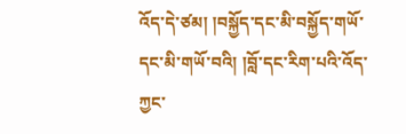འོད་དེ་ཙམ། །བསྐྱོད་དང་མི་བསྐྱོད་གཡོ་དང་མི་གཡོ་བའི། །བློ་དང་རིག་པའི་འོད་ཀྱང་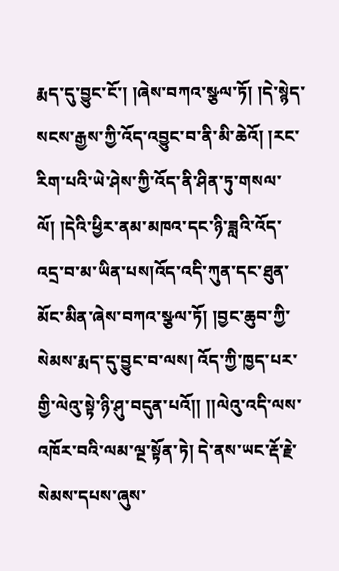རྨད་དུ་བྱུང་ངོ་། །ཞེས་བཀའ་སྩལ་ཏོ། །དེ་སྙེད་སངས་རྒྱས་ཀྱི་འོད་འབྱུང་བ་ནི་མི་ཆེའོ། །རང་རིག་པའི་ཡེ་ཤེས་ཀྱི་འོད་ནི་ཤིན་ཏུ་གསལ་ལོ། །དེའི་ཕྱིར་ནམ་མཁའ་དང་ཉི་ཟླའི་འོད་འདྲ་བ་མ་ཡིན་པས།འོད་འདི་ཀུན་དང་ཐུན་མོང་མིན་ཞེས་བཀའ་སྩལ་ཏོ། །བྱང་ཆུབ་ཀྱི་སེམས་རྨད་དུ་བྱུང་བ་ལས། འོད་ཀྱི་ཁྱད་པར་གྱི་ལེའུ་སྟེ་ཉི་ཤུ་བདུན་པའོ།། །།ལེའུ་འདི་ལས་འཁོར་བའི་ལམ་ལྔ་སྟོན་ཏེ། དེ་ནས་ཡང་རྡོ་རྗེ་སེམས་དཔས་ཞུས་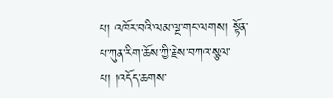པ། འཁོར་བའི་ལམ་ལྔ་གང་ལགས། སྟོན་པ་ཀུན་རིག་ཆོས་ཀྱི་རྗེས་བཀའ་སྩལ་པ། །འདོད་ཆགས་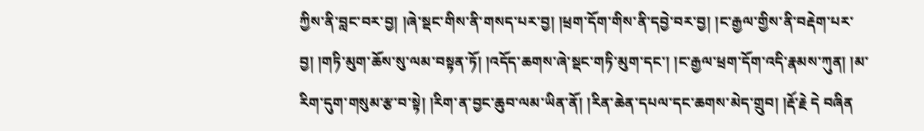ཀྱིས་ནི་བླང་བར་བྱ། །ཞེ་སྡང་གིས་ནི་གསད་པར་བྱ། །ཕྲག་དོག་གིས་ནི་དབྱེ་བར་བྱ། །ང་རྒྱལ་གྱིས་ནི་བརྡེག་པར་བྱ། །གཏི་མུག་ཆོས་སུ་ལམ་བསྟན་ཏོ། །འདོད་ཆགས་ཞེ་སྡང་གཏི་མུག་དང་། །ང་རྒྱལ་ཕྲག་དོག་འདི་རྣམས་ཀུན། །མ་རིག་དུག་གསུམ་རྩ་བ་སྟེ། །རིག་ན་བྱང་ཆུབ་ལམ་ཡིན་ནོ། །རིན་ཆེན་དཔལ་དང་ཆགས་མེད་གྲུབ། །རྡོ་རྗེ དེ བཞིན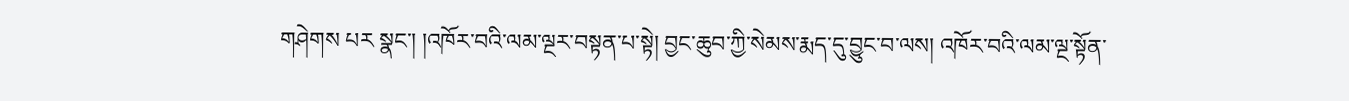གཤེགས པར སྣང་། །འཁོར་བའི་ལམ་ལྔར་བསྟན་པ་སྟེ། བྱང་ཆུབ་ཀྱི་སེམས་རྨད་དུ་བྱུང་བ་ལས། འཁོར་བའི་ལམ་ལྔ་སྟོན་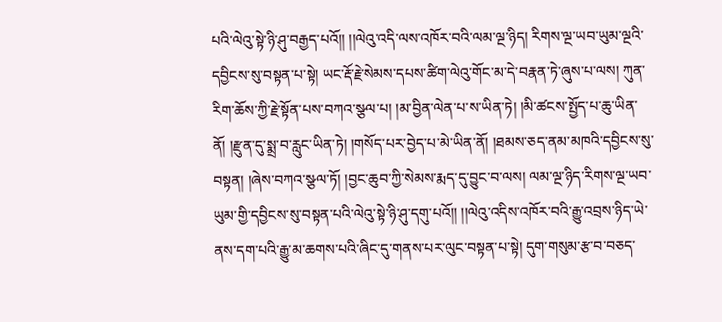པའི་ལེའུ་སྟེ་ཉི་ཤུ་བརྒྱད་པའོ།། །།ལེའུ་འདི་ལས་འཁོར་བའི་ལམ་ལྔ་ཉིད། རིགས་ལྔ་ཡབ་ཡུམ་ལྔའི་དབྱིངས་སུ་བསྟན་པ་སྟེ། ཡང་རྡོ་རྗེ་སེམས་དཔས་ཚིག་ལེའུ་གོང་མ་དེ་བརྣན་ཏེ་ཞུས་པ་ལས། ཀུན་རིག་ཆོས་ཀྱི་རྗེ་སྟོན་པས་བཀའ་སྩལ་པ། །མ་བྱིན་ལེན་པ་ས་ཡིན་ཏེ། །མི་ཚངས་སྤྱོད་པ་ཆུ་ཡིན་ནོ། །རྫུན་དུ་སྨྲ་བ་རླུང་ཡིན་ཏེ། །གསོད་པར་བྱེད་པ་མེ་ཡིན་ནོ། །ཐམས་ཅད་ནམ་མཁའི་དབྱིངས་སུ་བསྟན། །ཞེས་བཀའ་སྩལ་ཏོ། །བྱང་ཆུབ་ཀྱི་སེམས་རྨད་དུ་བྱུང་བ་ལས། ལམ་ལྔ་ཉིད་རིགས་ལྔ་ཡབ་ཡུམ་གྱི་དབྱིངས་སུ་བསྟན་པའི་ལེའུ་སྟེ་ཉི་ཤུ་དགུ་པའོ།། །།ལེའུ་འདིས་འཁོར་བའི་རྒྱུ་འབྲས་ཉིད་ཡེ་ནས་དག་པའི་རྒྱུ་མ་ཆགས་པའི་ཞིང་དུ་གནས་པར་ལུང་བསྟན་པ་སྟེ། དུག་གསུམ་རྩ་བ་བཅད་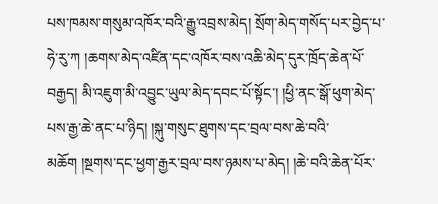པས་ཁམས་གསུམ་འཁོར་བའི་རྒྱུ་འབྲས་མེད། སྲོག་མེད་གསོད་པར་བྱེད་པ་ཧེ་རུ་ཀ །ཆགས་མེད་འཛིན་དང་འཁོར་བས་འཆི་མེད་དུར་ཁྲོད་ཆེན་པོ་བརྒྱད། མི་འཇུག་མི་འབྱུང་ཡུལ་མེད་དབང་པོ་སྟོང་། །ཕྱི་ནང་སྒོ་ཕུག་མེད་པས་རྒྱ་ཆེ་ནང་པ་ཉིད། །སྐུ་གསུང་ཐུགས་དང་བྲལ་བས་ཆེ་བའི་མཆོག །སྔགས་དང་ཕྱག་རྒྱར་བྲལ་བས་ཉམས་པ་མེད། །ཆེ་བའི་ཆེན་པོར་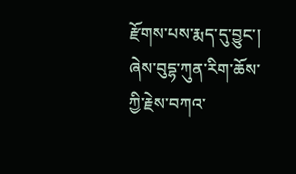རྫོགས་པས་རྨད་དུ་བྱུང་། ཞེས་བུདྷ་ཀུན་རིག་ཆོས་ཀྱི་རྗེས་བཀའ་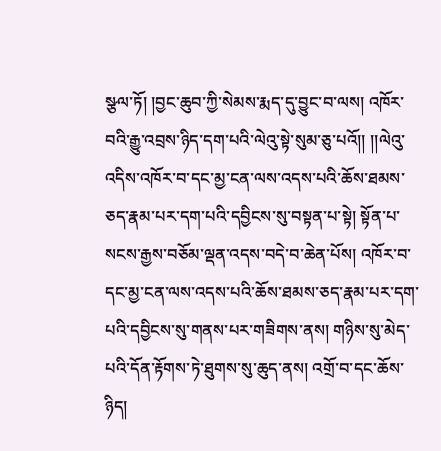སྩལ་ཏོ། །བྱང་ཆུབ་ཀྱི་སེམས་རྨད་དུ་བྱུང་བ་ལས། འཁོར་བའི་རྒྱུ་འབྲས་ཉིད་དག་པའི་ལེའུ་སྟེ་སུམ་ཅུ་པའོ།། །།ལེའུ་འདིས་འཁོར་བ་དང་མྱ་ངན་ལས་འདས་པའི་ཆོས་ཐམས་ཅད་རྣམ་པར་དག་པའི་དབྱིངས་སུ་བསྟན་པ་སྟེ། སྟོན་པ་སངས་རྒྱས་བཅོམ་ལྡན་འདས་བདེ་བ་ཆེན་པོས། འཁོར་བ་དང་མྱ་ངན་ལས་འདས་པའི་ཆོས་ཐམས་ཅད་རྣམ་པར་དག་པའི་དབྱིངས་སུ་གནས་པར་གཟིགས་ནས། གཉིས་སུ་མེད་པའི་དོན་རྟོགས་ཏེ་ཐུགས་སུ་ཆུད་ནས། འགྲོ་བ་དང་ཆོས་ཉིད།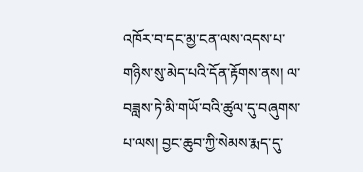འཁོར་བ་དང་མྱ་ངན་ལས་འདས་པ་གཉིས་སུ་མེད་པའི་དོན་རྟོགས་ནས། ལ་བཟླས་ཏེ་མི་གཡོ་བའི་ཚུལ་དུ་བཞུགས་པ་ལས། བྱང་ཆུབ་ཀྱི་སེམས་རྨད་དུ་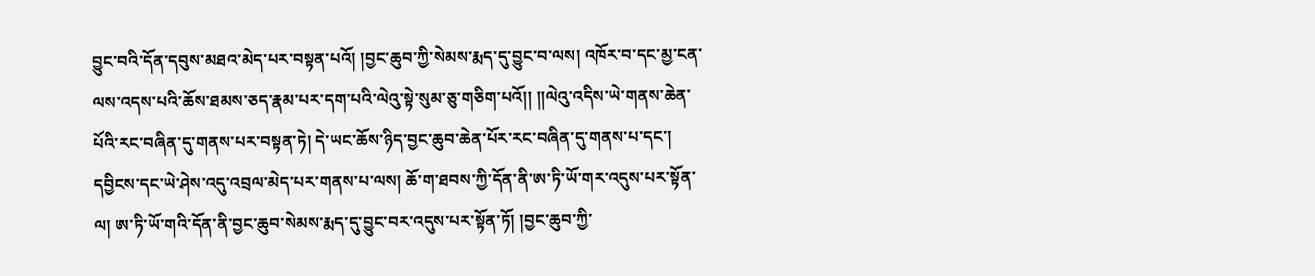བྱུང་བའི་དོན་དབུས་མཐའ་མེད་པར་བསྟན་པའོ། །བྱང་ཆུབ་ཀྱི་སེམས་རྨད་དུ་བྱུང་བ་ལས། འཁོར་བ་དང་མྱ་ངན་ལས་འདས་པའི་ཆོས་ཐམས་ཅད་རྣམ་པར་དག་པའི་ལེའུ་སྟེ་སུམ་ཅུ་གཅིག་པའོ།། །།ལེའུ་འདིས་ཡེ་གནས་ཆེན་པོའི་རང་བཞིན་དུ་གནས་པར་བསྟན་ཏེ། དེ་ཡང་ཆོས་ཉིད་བྱང་ཆུབ་ཆེན་པོར་རང་བཞིན་དུ་གནས་པ་དང་། དབྱིངས་དང་ཡེ་ཤེས་འདུ་འབྲལ་མེད་པར་གནས་པ་ལས། ཆོ་ག་ཐབས་ཀྱི་དོན་ནི་ཨ་ཏི་ཡོ་གར་འདུས་པར་སྟོན་ལ། ཨ་ཏི་ཡོ་གའི་དོན་ནི་བྱང་ཆུབ་སེམས་རྨད་དུ་བྱུང་བར་འདུས་པར་སྟོན་ཏོ། །བྱང་ཆུབ་ཀྱི་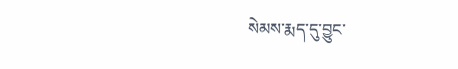སེམས་རྨད་དུ་བྱུང་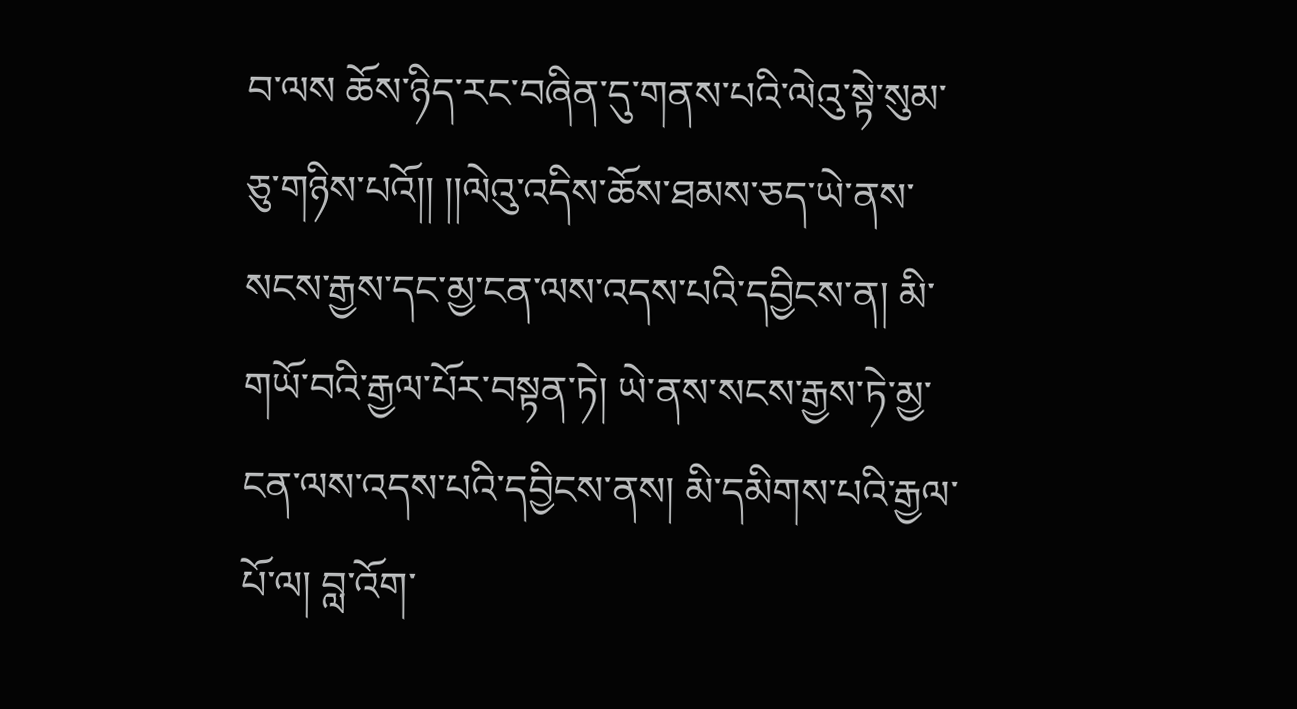བ་ལས ཆོས་ཉིད་རང་བཞིན་དུ་གནས་པའི་ལེའུ་སྟེ་སུམ་ཅུ་གཉིས་པའོ།། །།ལེའུ་འདིས་ཆོས་ཐམས་ཅད་ཡེ་ནས་སངས་རྒྱས་དང་མྱ་ངན་ལས་འདས་པའི་དབྱིངས་ན། མི་གཡོ་བའི་རྒྱལ་པོར་བསྟན་ཏེ། ཡེ་ནས་སངས་རྒྱས་ཏེ་མྱ་ངན་ལས་འདས་པའི་དབྱིངས་ནས། མི་དམིགས་པའི་རྒྱལ་པོ་ལ། བླ་འོག་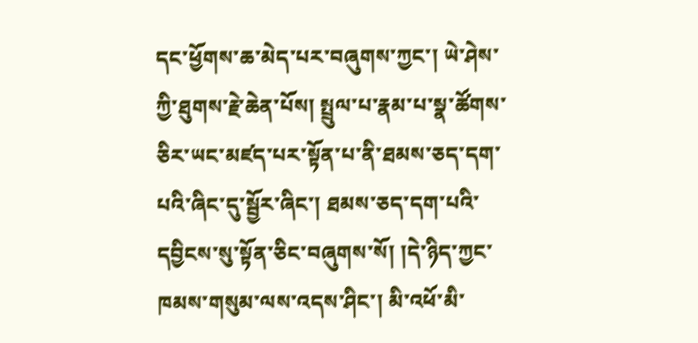དང་ཕྱོགས་ཆ་མེད་པར་བཞུགས་ཀྱང་། ཡེ་ཤེས་ཀྱི་ཐུགས་རྗེ་ཆེན་པོས། སྤྲུལ་པ་རྣམ་པ་སྣ་ཚོགས་ཅིར་ཡང་མཛད་པར་སྟོན་པ་ནི་ཐམས་ཅད་དག་པའི་ཞིང་དུ་སྦྱོར་ཞིང་། ཐམས་ཅད་དག་པའི་དབྱིངས་སུ་སྟོན་ཅིང་བཞུགས་སོ། །དེ་ཉིད་ཀྱང་ཁམས་གསུམ་ལས་འདས་ཤིང་། མི་འཕོ་མི་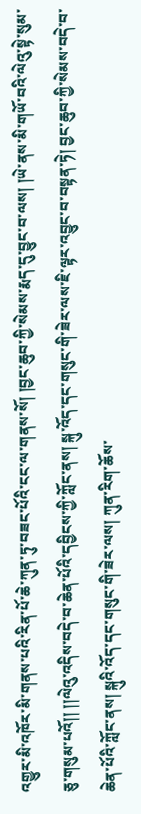འགྱུར་མི་འཁོར་མི་གནས་པའི་རིན་པོ་ཆེ་ཀུན་ཏུ་བཟང་པོའི་ངང་ལ་གནས་སོ། །བྱང་ཆུབ་ཀྱི་སེམས་རྨད་དུ་བྱུང་བ་ལས། །ཡེ་ནས་མི་གཡོ་བའི་ལེའུ་སྟེ་སུམ་ཅུ་གསུམ་པའོ།། །།ལེའུ་འདིས་བདེ་བ་ཆེན་པོའི་དབྱིངས་ཀྱི་ཀློང་ནས། སྐུ་འོད་དང་གསུང་གི་ཟེར་ལས་ཇི་ལྟར་འབྱུང་བ་བསྟན་ཏེ། བྱང་ཆུབ་ཀྱི་སེམས་བདེ་བ་ཆེན་པོའི་ཀློང་ནས། སྐུའི་འོད་དང་གསུང་གི་ཟེར་ལས། ཀུན་རིག་ཆོས་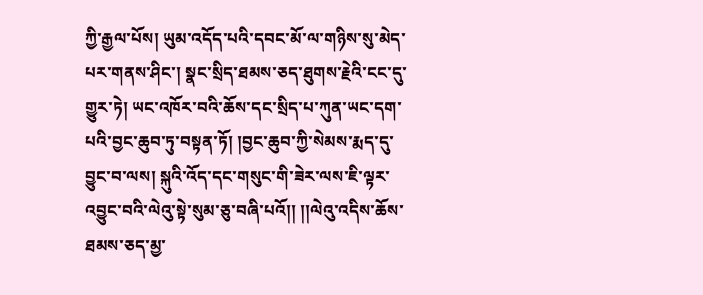ཀྱི་རྒྱལ་པོས། ཡུམ་འདོད་པའི་དབང་མོ་ལ་གཉིས་སུ་མེད་པར་གནས་ཤིང་། སྣང་སྲིད་ཐམས་ཅད་ཐུགས་རྗེའི་ངང་དུ་གྱུར་ཏེ། ཡང་འཁོར་བའི་ཆོས་དང་སྲིད་པ་ཀུན་ཡང་དག་པའི་བྱང་ཆུབ་ཏུ་བསྟན་ཏོ། །བྱང་ཆུབ་ཀྱི་སེམས་རྨད་དུ་བྱུང་བ་ལས། སྐུའི་འོད་དང་གསུང་གི་ཟེར་ལས་ཇི་ལྟར་འབྱུང་བའི་ལེའུ་སྟེ་སུམ་ཅུ་བཞི་པའོ།། །།ལེའུ་འདིས་ཆོས་ཐམས་ཅད་མྱ་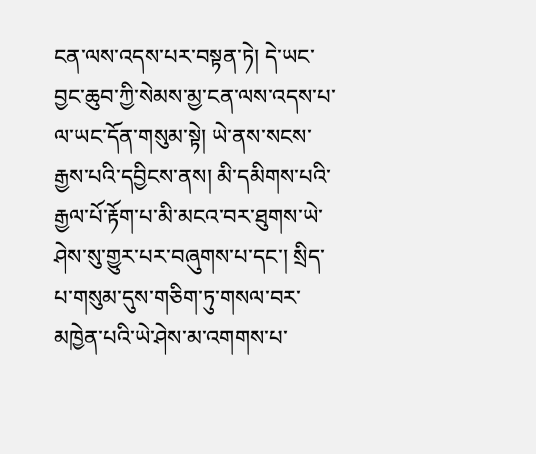ངན་ལས་འདས་པར་བསྟན་ཏེ། དེ་ཡང་བྱང་ཆུབ་ཀྱི་སེམས་མྱ་ངན་ལས་འདས་པ་ལ་ཡང་དོན་གསུམ་སྟེ། ཡེ་ནས་སངས་རྒྱས་པའི་དབྱིངས་ནས། མི་དམིགས་པའི་རྒྱལ་པོ་རྟོག་པ་མི་མངའ་བར་ཐུགས་ཡེ་ཤེས་སུ་གྱུར་པར་བཞུགས་པ་དང་། སྲིད་པ་གསུམ་དུས་གཅིག་ཏུ་གསལ་བར་མཁྱེན་པའི་ཡེ་ཤེས་མ་འགགས་པ་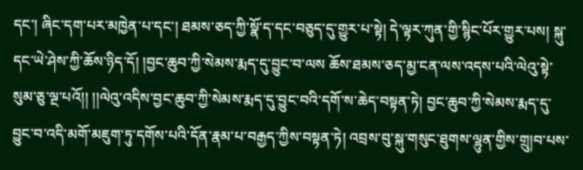དང་། ཞིང་དག་པར་མཁྱེན་པ་དང་། ཐམས་ཅད་ཀྱི་སྣོ་ད་དང་བཅུད་དུ་གྱུར་པ་སྟེ། དེ་ལྟར་ཀུན་གྱི་སྙིང་པོར་གྱུར་པས། སྐུ་དང་ཡེ་ཤེས་ཀྱི་ཆོས་ཉིད་དོ། །བྱང་ཆུབ་ཀྱི་སེམས་རྨད་དུ་བྱུང་བ་ལས ཆོས་ཐམས་ཅད་མྱ་ངན་ལས་འདས་པའི་ལེའུ་སྟེ་སུམ་ཅུ་ལྔ་པའོ།། །།ལེའུ་འདིས་བྱང་ཆུབ་ཀྱི་སེམས་རྨད་དུ་བྱུང་བའི་དགོ་ས་ཆེད་བསྟན་ཏེ། བྱང་ཆུབ་ཀྱི་སེམས་རྨད་དུ་བྱུང་བ་འདི་མགོ་མཇུག་ཏུ་དགོས་པའི་དོན་རྣམ་པ་བརྒྱད་ཀྱིས་བསྟན་ཏེ། འབྲས་བུ་སྐུ་གསུང་ཐུགས་ལྷུན་གྱིས་གྲུ།བ་པས་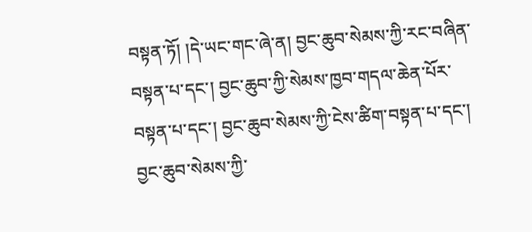བསྟན་ཏོ། །དེ་ཡང་གང་ཞེ་ན། བྱང་ཆུབ་སེམས་ཀྱི་རང་བཞིན་བསྟན་པ་དང་། བྱང་ཆུབ་ཀྱི་སེམས་ཁྱབ་གདལ་ཆེན་པོར་བསྟན་པ་དང་། བྱང་ཆུབ་སེམས་ཀྱི་ངེས་ཚིག་བསྟན་པ་དང་། བྱང་ཆུབ་སེམས་ཀྱི་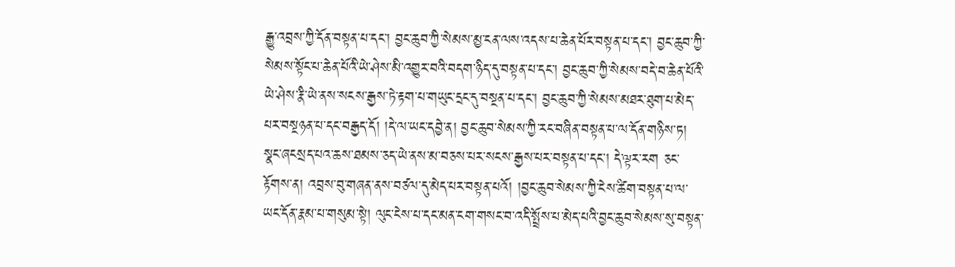རྒྱུ་འབྲས་ཀྱི་དོན་བསྟན་པ་དང་། བྱང་ཆུབ་ཀྱི་སེམས་མྱ་ངན་ལས་འདས་པ་ཆེན་པོར་བསྟན་པ་དང་། བྱང་ཆུབ་ཀྱི་སེམས་སྟོང་པ་ཆེན་པོའི་ཡེ་ཤེས་མི་འགྱུར་བའི་བདག་ཉིད་དུ་བསྟན་པ་དང་། བྱང་ཆུབ་ཀྱི་སེམས་བདེ་བ་ཆེན་པོའི་ཡེ་ཤེས་རྣི་ཡེ་ནས་སངས་རྒྱས་ཏེ་རྟག་པ་གཡུང་དྲང་དུ་བསྔན་པ་དང་། བྱང་ཆུབ་ཀྱི་སེམས་མཐར་ཐུག་པ་མེད་པར་བསྔཉན་པ་དང་བརྒྱད་དོ། །དེ་ལ་ཡང་དབྱེ་ན། བྱང་ཆུབ་སེམས་ཀྱི་རང་བཞིན་བསྟན་པ་ལ་དོན་གཉིས་ཏ། སྣང་ཞངསྲད་པའ་ཆས་ཐམས་ཅད་ཡེ་ནས་མ་བཅས་པར་སངས་རྒྱས་པར་བསྟན་པ་དང་། དེ་ལྟར་རག ཅང་རྟོགས་ན། འབྲས་བུ་གཞན་ནས་བཙལ་དུ་མེད་པར་བསྟན་པའོ། །བྱང་ཆུབ་སེམས་ཀྱི་ངེས་ཚིག་བསྟན་པ་ལ་ཡང་དོན་རྣམ་པ་གསུམ་སྟེ། ལུང་ངེས་པ་དང་མན་ངག་གསང་བ་འདི་སྤྲོས་པ་མེད་པའི་བྱང་ཆུབ་སེམས་སུ་བསྟན་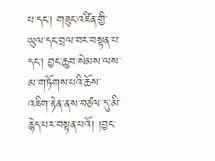པ་དང་། གཟུང་འཛིན་གྱི་ཡུལ་དང་བྲལ་བར་བསྟན་པ་དང་། བྱང་ཆུབ་སེམས་ལས་མ་གཏོགས་པའི་ཆོས་འཇིག་རྟེན་ནས་བཙལ་དུ་མི་རྙེད་པར་བསྟན་པའོ། །བྱང་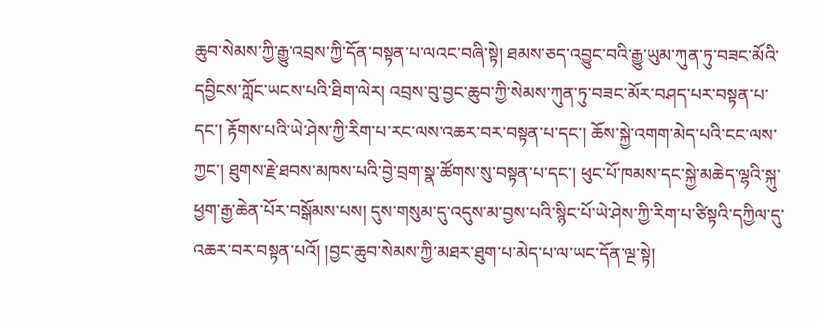ཆུབ་སེམས་ཀྱི་རྒྱུ་འབྲས་ཀྱི་དོན་བསྟན་པ་ལའང་བཞི་སྟེ། ཐམས་ཅད་འབྱུང་བའི་རྒྱུ་ཡུམ་ཀུན་ཏུ་བཟང་མོའི་དབྱིངས་ཀློང་ཡངས་པའི་ཐིག་ལེར། འབྲས་བུ་བྱང་ཆུབ་ཀྱི་སེམས་ཀུན་ཏུ་བཟང་མོར་བཤད་པར་བསྟན་པ་དང་། རྟོགས་པའི་ཡེ་ཤེས་ཀྱི་རིག་པ་རང་ལས་འཆར་བར་བསྟན་པ་དང་། ཆོས་སྐྱེ་འགག་མེད་པའི་ངང་ལས་ཀྱང་། ཐུགས་རྗེ་ཐབས་མཁས་པའི་བྱེ་བྲག་སྣ་ཚོགས་སུ་བསྟན་པ་དང་། ཕུང་པོ་ཁམས་དང་སྐྱེ་མཆེད་ལྷའི་སྐུ་ཕྱག་རྒྱ་ཆེན་པོར་བསྒོམས་པས། དུས་གསུམ་དུ་འདུས་མ་བྱས་པའི་སྙིང་པོ་ཡེ་ཤེས་ཀྱི་རིག་པ་ཙིསྟའི་དཀྱིལ་དུ་འཆར་བར་བསྟན་པའོ། །བྱང་ཆུབ་སེམས་ཀྱི་མཐར་ཐུག་པ་མེད་པ་ལ་ཡང་དོན་ལྔ་སྟེ།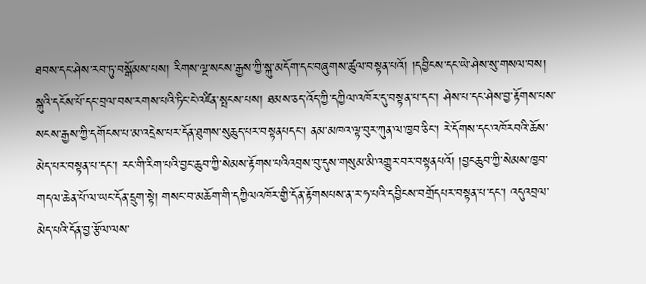ཐབས་དང་ཤེས་རབ་ཏུ་བསྒོམས་པས། རིགས་ལྔ་སངས་རྒྱས་ཀྱི་སྐུ་མདོག་དང་བཞུགས་ཚུལ་བསྟན་པའོ། །དབྱིངས་དང་ཡེ་ཤེས་སུ་གསལ་བས། སྐུའི་དངོས་པོ་དང་བྲལ་བས་རགས་པའི་ཏིང་ངེ་འཛིན་སྤངས་པས། ཐམས་ཅད་འོད་ཀྱི་དཀྱིལ་འཁོར་དུ་བསྟན་པ་དང་། ཤེས་པ་དང་ཤེས་བྱ་རྟོགས་པས་སངས་རྒྱས་ཀྱི་དགོངས་པ་མ་འདྲེས་པར་དོན་ཐུགས་སུཆུད་པར་བསྟནཔདང་། ནམ་མཁའ་ལྟ་བུར་ཀུན་ལ་ཁྱབ་ཅིང་། རེ་དོགས་དང་འཁོརབའི་ཆོས་མེད་པར་བསྟན་པ་དང་། རང་གི་རིག་པའི་བྱང་ཆུབ་ཀྱི་སེམས་རྟོགས་པའིའབྲས་བུ་དུས་གསུམ་མི་འགྱུར་བར་བསྟནཔའོ། །བྱངཆུབ་ཀྱི་སེམས་ཁྱབ་གདལ་ཆེན་པོ་ལ་ཡང་དོན་དྲུག་སྟེ། གསང་བ་མཆོག་གི་དཀྱིལའཁོར་གྱི་དོན་རྟོགསཔས་ན་ར་ཧ་པའི་དབྱིངས་བགྲོདཔར་བསྟན་པ་དང་། འདུའབྲལ་མེད་པའི་དོན་བྱ་རྩོལ་ལས་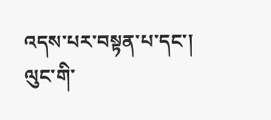འདས་པར་བསྟན་པ་དང་། ལུང་གི་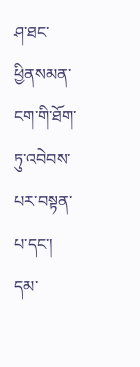ཤ་ཐང་ཕྱིནསམན་ངག་གི་ཐོག་ཏུ་འབེབས་པར་བསྟན་པ་དང་། དམ་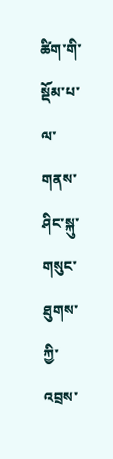ཚིག་གི་སྡོམ་པ་ལ་གནས་ཤིང་སྐུ་གསུང་ཐུགས་ཀྱི་འབྲས་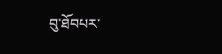བུ་ཐོབཔར་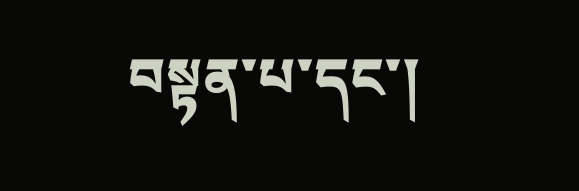བསྟན་པ་དང་།